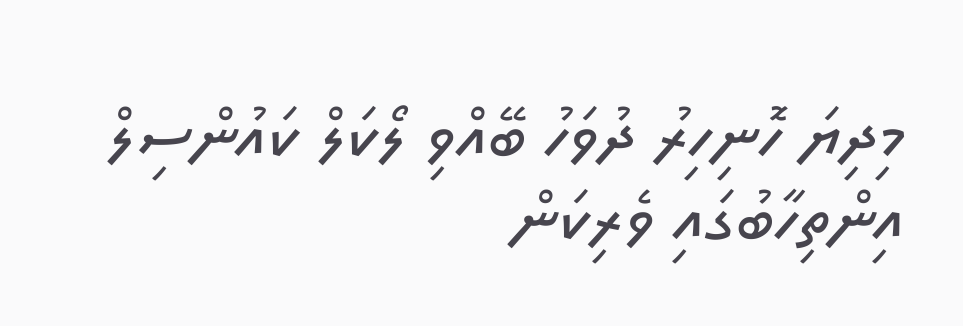މިދިޔަ ހޮނިހިރު ދުވަހު ބޭއްވި ލޯކަލް ކައުންސިލް އިންތިހާބުގައި ވެރިކަން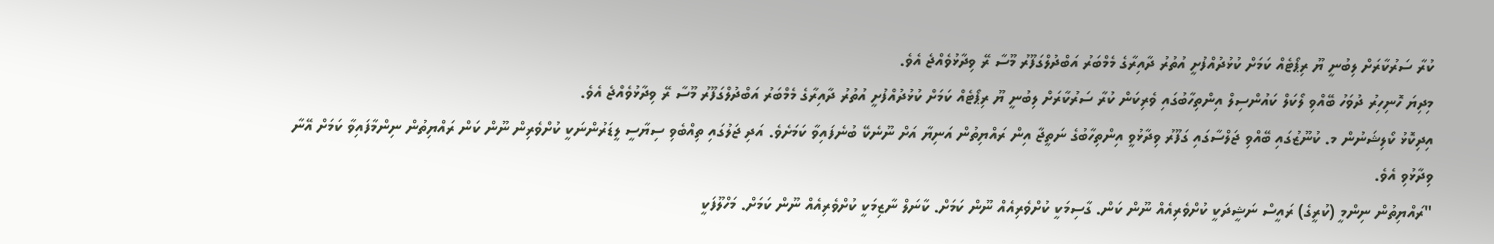ކުރާ ސަރުކާރަށް ލިބުނީ ޔޫ ރިޕޯޓެއް ކަމަށް ކުޅުދުއްފުށީ އުތުރު ދާއިރާގެ މެމްބަރު އަބްދުލްގަފޫރު މޫސާ ރޭ ވިދާޅުވެއްޖެ އެވެ.
މިދިޔަ ހޮނިހިރު ދުވަހު ބޭއްވި ލޯކަލް ކައުންސިލް އިންތިހާބުގައި ވެރިކަން ކުރާ ސަރުކާރަށް ލިބުނީ ޔޫ ރިޕޯޓެއް ކަމަށް ކުޅުދުއްފުށީ އުތުރު ދާއިރާގެ މެމްބަރު އަބްދުލްގަފޫރު މޫސާ ރޭ ވިދާޅުވެއްޖެ އެވެ.
އިދިކޮޅު ކޯލިޝަނުން މ. ކުނޫޒުގައި ބޭއްވި ޖަލްސާގައި ގަފޫރު ވިދާޅުވީ އިންތިހާބުގެ ނަތީޖާ އިން ރައްޔިތުން އަނިޔާ އަށް ނޫނެކޭ ބުނެފައިވާ ކަމަށެވެ. އަދި ޖަލުގައި ތިއްބެވި ސިޔާސީ ލީޑަރުންނަކީ ކުށްވެރިން ނޫން ކަން ރައްޔިތުން ނިންމާފައިވާ ކަމަށް އޭނާ ވިދާޅުވި އެވެ.
"ރައްޔިތުން ނިންމީ (ކުރީގެ) ރައީސް ނަޝީދަކީ ކުށްވެރިއެއް ނޫން ކަން. ގާސިމަކީ ކުށްވެރިއެއް ނޫން ކަމަށް. ކާނަލް ނާޒިމަކީ ކުށްވެރިއެއް ނޫން ކަމަށް. މަހްލޫފަކީ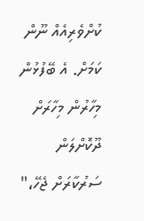ކުށްވެރިއެއް ނޫން ކަމަށް. އެ ބޭފުޅުން މިހާރުން މިހާރަށް ދޫކޮށްލަން ސަރުކާރަށް ޖެހޭ،"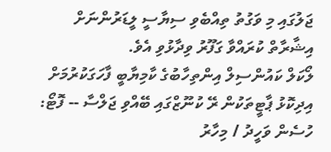ޖަލުގައި މި ވަގުތު ތިއްބެވި ސިޔާސީ ލީޑަރުންނަށް އިޝާރާތް ކުރައްވާ ގަފޫރު ވިދާޅުވި އެވެ.
ލޯކަލް ކައުންސިލް އިންތިހާބުގެ ކާމިޔާބީ ފާހަގަކުރުމަށް އިދިކޮޅު ޕާޓީތަކުން ރޭ ކުނޫޒްގައި ބޭއްވި ޖަލްސާ -- ފޮޓޯ: ހުސެން ވަހީދު / މިހާރު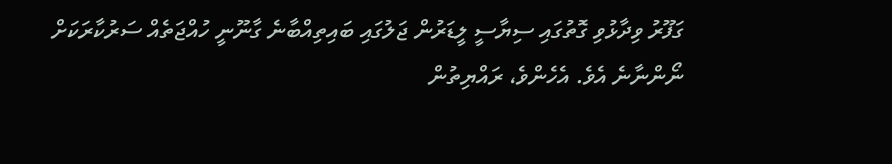ގަފޫރު ވިދާޅުވި ގޮތުގައި ސިޔާސީ ލީޑަރުން ޖަލުގައި ބައިތިއްބާނެ ގާނޫނީ ހުއްޖަތެއް ސަރުކާރަކަށް ނޯންނާނެ އެވެ. އެހެންވެ، ރައްޔިތުން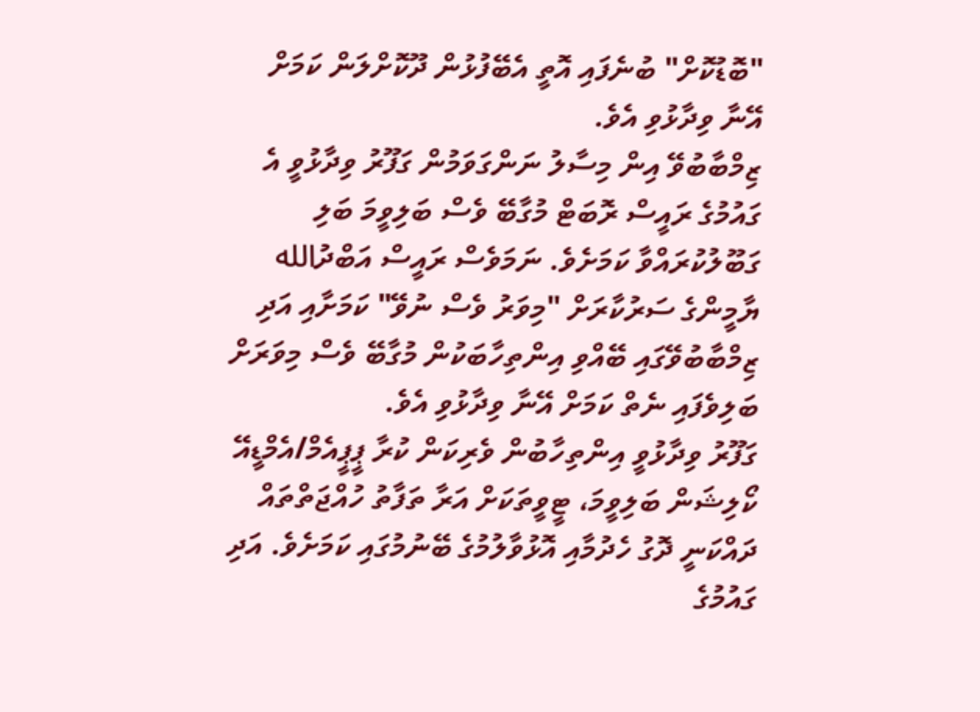"ބޮޑުކޮށް" ބުނެފައި އޮތީ އެބޭފުޅުން ދޫކޮށްލަން ކަމަށް އޭނާ ވިދާޅުވި އެވެ.
ޒިމްބާބުވޭ އިން މިސާލު ނަންގަވަމުން ގަފޫރު ވިދާޅުވީ އެ ގައުމުގެ ރައީސް ރޮބަޓް މުގާބޭ ވެސް ބަލިވީމަ ބަލި ގަބޫލުކުރައްވާ ކަމަށެވެ. ނަމަވެސް ރައީސް އަބްދުالله ޔާމީންގެ ސަރުކާރަށް "މިވަރު ވެސް ނުވޭ" ކަމަށާއި އަދި ޒިމްބާބުވޭގައި ބޭއްވި އިންތިހާބަކުން މުގާބޭ ވެސް މިވަރަށް ބަލިވެފައި ނެތް ކަމަށް އޭނާ ވިދާޅުވި އެވެ.
ގަފޫރު ވިދާޅުވީ އިންތިހާބުން ވެރިކަން ކުރާ ޕީޕީއެމް/އެމްޑީއޭ ކޯލިޝަން ބަލިވީމަ، ޓީވީތަކަށް އަރާ ތަފާތު ހުއްޖަތްތައް ދައްކަނީ ދޮގު ހެދުމާއި އޮޅުވާލުމުގެ ބޭނުމުގައި ކަމަށެވެ. އަދި ގައުމުގެ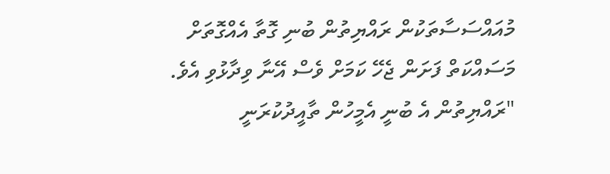މުއައްސަސާތަކުން ރައްޔިތުން ބުނި ގޮތާ އެއްގޮތަށް މަސައްކަތް ފަށަން ޖެހޭ ކަމަށް ވެސް އޭނާ ވިދާޅުވި އެވެ.
"ރައްޔިތުން އެ ބުނީ އެމީހުން ތާއީދުކުރަނީ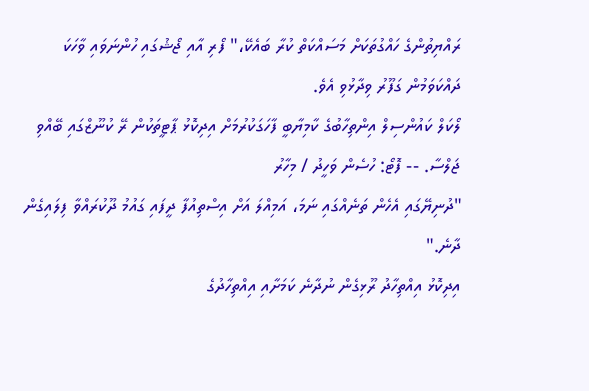ރައްޔިތުންގެ ހައްގުތަކަށް މަސައްކަތް ކުރާ ބައެކޭ،" ފޯރި އާއި ޖޯޝުގައި ހުންނަވައި ވާހަކަ ދައްކަވަމުން ގަފޫރު ވިދާޅުވި އެވެ.
ލޯކަލް ކައުންސިލް އިންތިހާބުގެ ކާމިޔާބީ ފާހަގަކުރުމަށް އިދިކޮޅު ޕާޓީތަކުން ރޭ ކުނޫޒްގައި ބޭއްވި ޖަލްސާ. -- ފޮޓޯ: ހުސެން ވަހީދު / މިހާރު
"ދުނިޔޭގައި އެހެން ތަނެއްގައި ނަމަ، އަމިއްލަ އަށް އިސްތިއުފާ ދީފައި ގައުމު ދޫކުރައްވާ ފިލައިގެން ދާނެ."
އިދިކޮޅު އިއްތިހާދު ރޫޅިގެން ނުދާނެ ކަމަށާއި އިއްތިހާދުގެ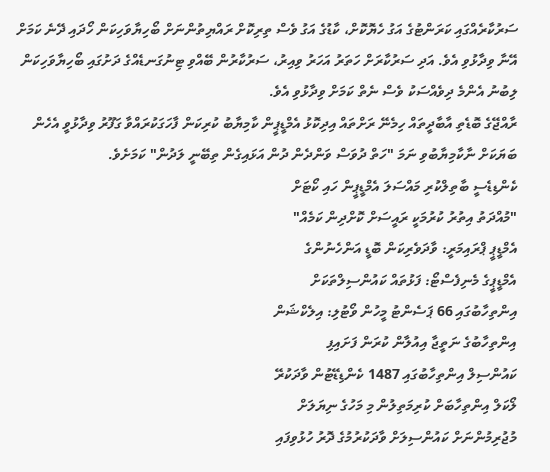ސަރުކާރެއްގައި ކަރަންޓުގެ އަގު ހެޔޮކޮށް، ކާޑުގެ އަގު ވެސް ތިރިކޮށް ރައްޔިތުންނަށް ބޯހިޔާވަހިކަން ހޯދައި ދޭނެ ކަމަށް އޭނާ ވިދާޅުވި އެވެ. އަދި ސަރުކާރަށް ހަތަރު އަހަރު ވިއިރު، ސަރުކާރުން ބޭއްވި ޓިނުގަނޑެއްގެ ދަށުގައި ބޯހިޔާވަހިކަން ލިބުނު އެންމެ ދިވެއްސަކު ވެސް ނެތް ކަމަށް ވިދާޅުވި އެވެ.
ރާއްޖޭގެ ބޮޑެތި އާބާދީތައް ހިމެނޭ ރަށްތައް އިދިކޮޅު އެމްޑީޕީން ކާމިޔާބު ކުރިކަން ފާހަގަކުރައްވާ ގަފޫރު ވިދާޅުވީ އެހެން ބަޔަކަށް ނާކާމިޔާބުވި ނަމަ "ހަތް ދުވަސް ވަންދެން ދުން އަޅައިގެން ތިބޭނީ ލަދުން" ކަމަށެވެ.
ކެންޑިޑެސީ ބާތިލްކުރި މައްސަލަ އެމްޑީޕީން ހައި ކޯޓަށް
"މުއްދަތު އިތުރު ކުރުމަކީ ރައީސަށް ކޮށްދިން ކަމެއް"
އެމްޑީޕީ ޕްރައިމަރީ: ވާދަވެރިކަން ބޮޑީ އަންހެނުންގެ
އެމްޑީޕީގެ މެނިފެސްޓޯ: ފަޅުތައް ކައުންސިލްތަކަށް
އިންތިހާބުގައި 66 ޕަސެންޓު މީހުން ވޯޓުލި: އިލެކްޝަން
އިންތިހާބުގެ ނަތީޖާ އިއުލާން ކުރަން ފަށައިފި
ކައުންސިލް އިންތިހާބުގައި 1487 ކެންޑިޑޭޓުން ވާދަކުރޭ
ލޯކަލް އިންތިހާބަށް ކުރިމަތިލުން މި މަހުގެ ނިޔަލަށް
މުޖުރިމުންނަށް ކައުންސިލަށް ވާދަކުރުމުގެ ދޮރު ހުޅުވިފައި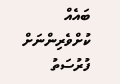ބައެއް ކުށްވެރިންނަށް ފުރުސަތު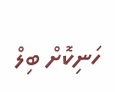ހަނިކޮށް ބިލް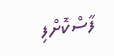ފާސްކޮށްފި